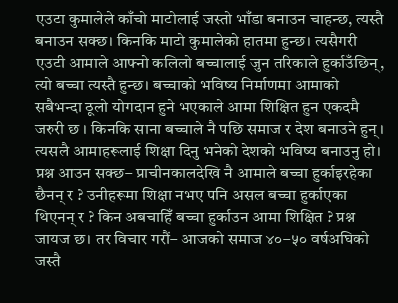एउटा कुमालेले काँचो माटोलाई जस्तो भाँडा बनाउन चाहन्छ, त्यस्तै बनाउन सक्छ। किनकि माटो कुमालेको हातमा हुन्छ। त्यसैगरी एउटी आमाले आफ्नो कलिलो बच्चालाई जुन तरिकाले हुर्काउँछिन्, त्यो बच्चा त्यस्तै हुन्छ। बच्चाको भविष्य निर्माणमा आमाको सबैभन्दा ठूलो योगदान हुने भएकाले आमा शिक्षित हुन एकदमै जरुरी छ । किनकि साना बच्चाले नै पछि समाज र देश बनाउने हुन्। त्यसलै आमाहरूलाई शिक्षा दिनु भनेको देशको भविष्य बनाउनु हो।
प्रश्न आउन सक्छ– प्राचीनकालदेखि नै आमाले बच्चा हुर्काइरहेका छैनन् र ? उनीहरूमा शिक्षा नभए पनि असल बच्चा हुर्काएका थिएनन् र ? किन अबचाहिँ बच्चा हुर्काउन आमा शिक्षित ? प्रश्न जायज छ। तर विचार गरौं– आजको समाज ४०–५० वर्षअघिको जस्तै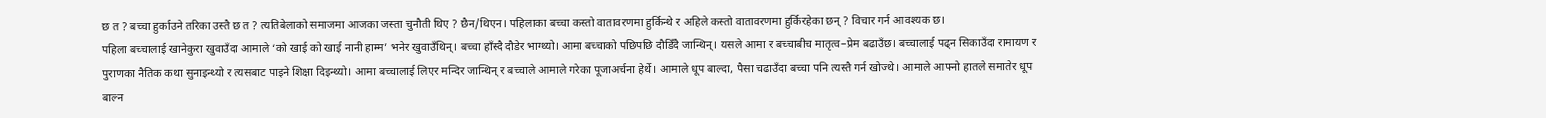छ त ? बच्चा हुर्काउने तरिका उस्तै छ त ? त्यतिबेलाको समाजमा आजका जस्ता चुनौती थिए ? छैन/थिएन। पहिलाका बच्चा कस्तो वातावरणमा हुर्किन्थे र अहिले कस्तो वातावरणमा हुर्किरहेका छन् ? विचार गर्न आवश्यक छ।
पहिला बच्चालाई खानेकुरा खुवाउँदा आमाले ‘को खाई को खाई नानी हाम्म’ भनेर खुवाउँथिन्। बच्चा हाँस्दै दौडेर भाग्थ्यो। आमा बच्चाको पछिपछि दौडिँदै जान्थिन्। यसले आमा र बच्चाबीच मातृत्व–प्रेम बढाउँछ। बच्चालाई पढ्न सिकाउँदा रामायण र पुराणका नैतिक कथा सुनाइन्थ्यो र त्यसबाट पाइने शिक्षा दिइन्थ्यो। आमा बच्चालाई लिएर मन्दिर जान्थिन् र बच्चाले आमाले गरेका पूजाअर्चना हेर्थे। आमाले धूप बाल्दा, पैसा चढाउँदा बच्चा पनि त्यस्तै गर्न खोज्थे। आमाले आफ्नो हातले समातेर धूप बाल्न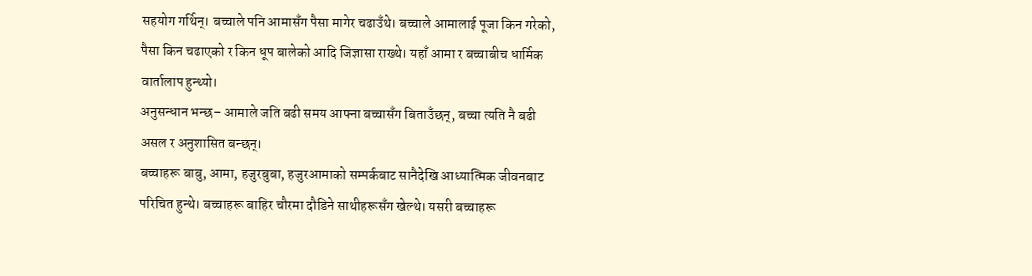सहयोग गर्थिन्। बच्चाले पनि आमासँग पैसा मागेर चढाउँथे। बच्चाले आमालाई पूजा किन गरेको, पैसा किन चढाएको र किन धूप बालेको आदि जिज्ञासा राख्थे। यहाँ आमा र बच्चाबीच धार्मिक वार्तालाप हुन्थ्यो।
अनुसन्धान भन्छ– आमाले जति बढी समय आफ्ना बच्चासँग बिताउँछन्, बच्चा त्यति नै बढी असल र अनुशासित बन्छन्।
बच्चाहरू बाबु, आमा, हजुरबुबा, हजुरआमाको सम्पर्कबाट सानैदेखि आध्यात्मिक जीवनबाट परिचित हुन्थे। बच्चाहरू बाहिर चौरमा दौडिने साथीहरूसँग खेल्थे। यसरी बच्चाहरू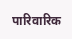पारिवारिक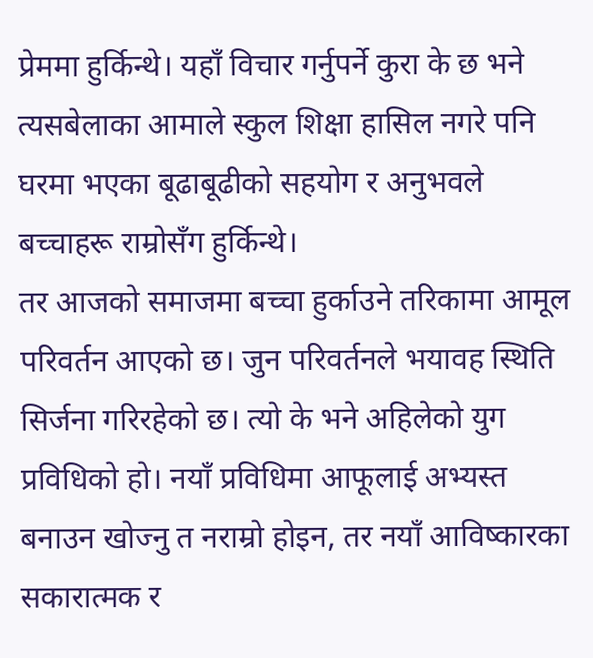प्रेममा हुर्किन्थे। यहाँ विचार गर्नुपर्ने कुरा के छ भने त्यसबेलाका आमाले स्कुल शिक्षा हासिल नगरे पनि घरमा भएका बूढाबूढीको सहयोग र अनुभवले बच्चाहरू राम्रोसँग हुर्किन्थे।
तर आजको समाजमा बच्चा हुर्काउने तरिकामा आमूल परिवर्तन आएको छ। जुन परिवर्तनले भयावह स्थिति सिर्जना गरिरहेको छ। त्यो के भने अहिलेको युग प्रविधिको हो। नयाँ प्रविधिमा आफूलाई अभ्यस्त बनाउन खोज्नु त नराम्रो होइन, तर नयाँ आविष्कारका सकारात्मक र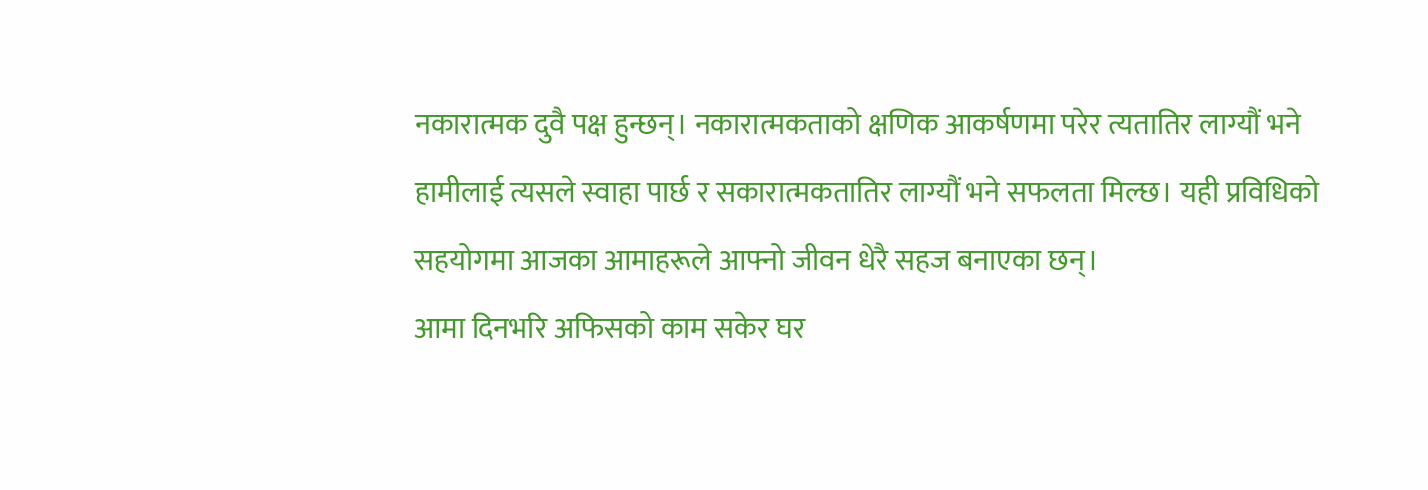नकारात्मक दुवै पक्ष हुन्छन्। नकारात्मकताको क्षणिक आकर्षणमा परेर त्यतातिर लाग्यौं भने हामीलाई त्यसले स्वाहा पार्छ र सकारात्मकतातिर लाग्यौं भने सफलता मिल्छ। यही प्रविधिको सहयोगमा आजका आमाहरूले आफ्नो जीवन धेरै सहज बनाएका छन्।
आमा दिनभरि अफिसको काम सकेर घर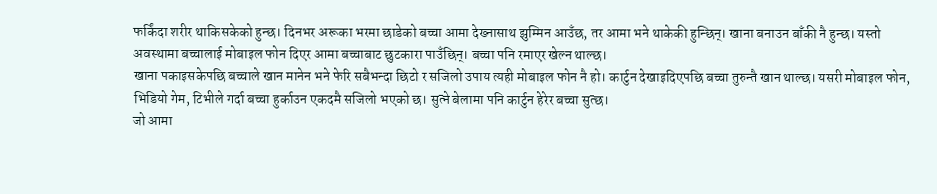फर्किंदा शरीर थाकिसकेको हुन्छ। दिनभर अरूका भरमा छाडेको बच्चा आमा देख्नासाथ झुम्मिन आउँछ, तर आमा भने थाकेकी हुन्छिन्। खाना बनाउन बाँकी नै हुन्छ। यस्तो अवस्थामा बच्चालाई मोबाइल फोन दिएर आमा बच्चाबाट छुटकारा पाउँछिन्। बच्चा पनि रमाएर खेल्न थाल्छ।
खाना पकाइसकेपछि बच्चाले खान मानेन भने फेरि सबैभन्दा छिटो र सजिलो उपाय त्यही मोबाइल फोन नै हो। कार्टुन देखाइदिएपछि बच्चा तुरुन्तै खान थाल्छ। यसरी मोबाइल फोन, भिडियो गेम, टिभीले गर्दा बच्चा हुर्काउन एकदमै सजिलो भएको छ। सुत्ने बेलामा पनि कार्टुन हेरेर बच्चा सुत्छ।
जो आमा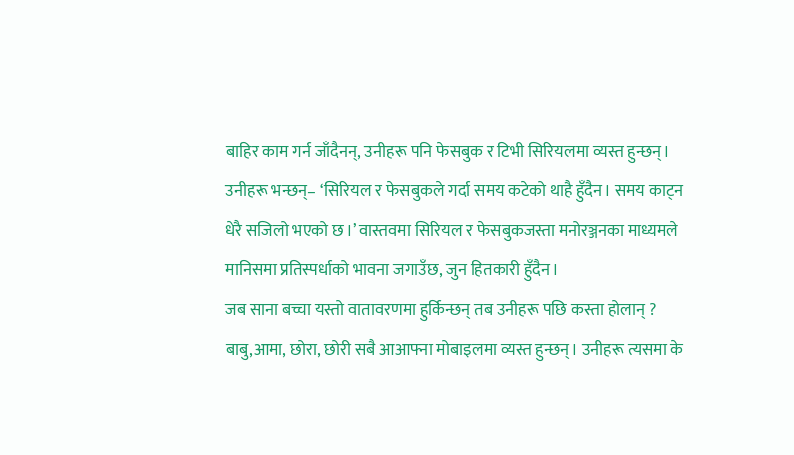बाहिर काम गर्न जाँदैनन्, उनीहरू पनि फेसबुक र टिभी सिरियलमा व्यस्त हुन्छन्। उनीहरू भन्छन्– ‘सिरियल र फेसबुकले गर्दा समय कटेको थाहै हुँदैन। समय काट्न धेरै सजिलो भएको छ।’ वास्तवमा सिरियल र फेसबुकजस्ता मनोरञ्जनका माध्यमले मानिसमा प्रतिस्पर्धाको भावना जगाउँछ, जुन हितकारी हुँदैन।
जब साना बच्चा यस्तो वातावरणमा हुर्किन्छन् तब उनीहरू पछि कस्ता होलान् ? बाबु,आमा, छोरा, छोरी सबै आआफ्ना मोबाइलमा व्यस्त हुन्छन्। उनीहरू त्यसमा के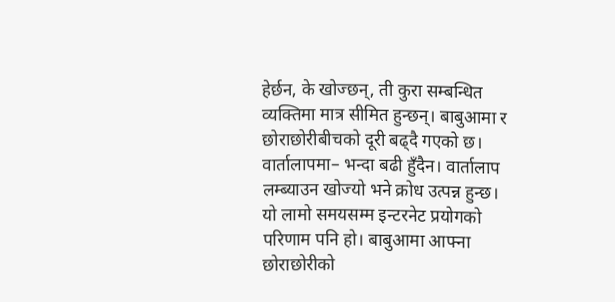हेर्छन, के खोज्छन्, ती कुरा सम्बन्धित व्यक्तिमा मात्र सीमित हुन्छन्। बाबुआमा र छोराछोरीबीचको दूरी बढ्दै गएको छ। वार्तालापमा– भन्दा बढी हुँदैन। वार्तालाप लम्ब्याउन खोज्यो भने क्रोध उत्पन्न हुन्छ। यो लामो समयसम्म इन्टरनेट प्रयोगको परिणाम पनि हो। बाबुआमा आफ्ना छोराछोरीको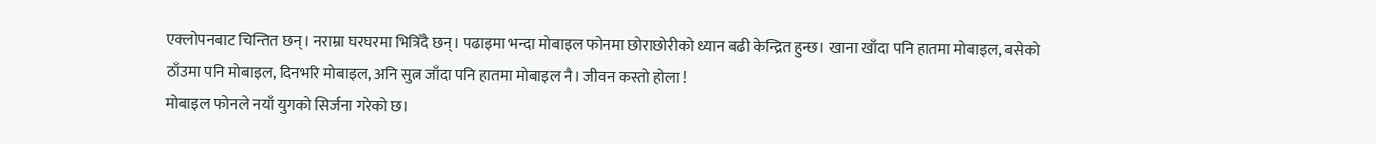एक्लोपनबाट चिन्तित छन्। नराम्रा घरघरमा भित्रिँदै छन्। पढाइमा भन्दा मोबाइल फोनमा छोराछोरीको ध्यान बढी केन्द्रित हुन्छ। खाना खाँदा पनि हातमा मोबाइल, बसेको ठाँउमा पनि मोबाइल, दिनभरि मोबाइल, अनि सुत्न जाँदा पनि हातमा मोबाइल नै। जीवन कस्तो होला !
मोबाइल फोनले नयाँ युगको सिर्जना गरेको छ।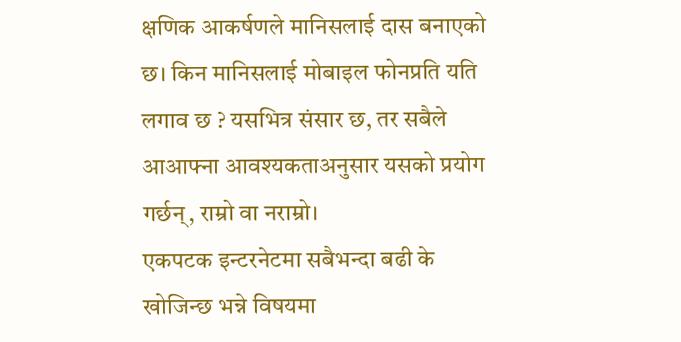क्षणिक आकर्षणले मानिसलाई दास बनाएको छ। किन मानिसलाई मोबाइल फोनप्रति यति लगाव छ ? यसभित्र संसार छ, तर सबैले आआफ्ना आवश्यकताअनुसार यसको प्रयोग गर्छन्, राम्रो वा नराम्रो।
एकपटक इन्टरनेटमा सबैभन्दा बढी के खोजिन्छ भन्ने विषयमा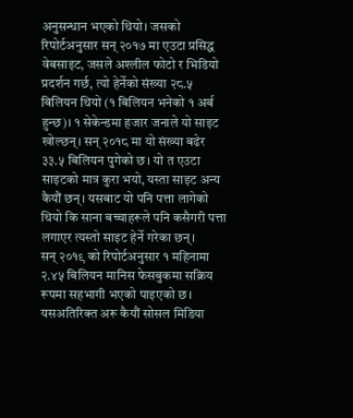अनुसन्धान भएको थियो। जसको रिपोर्टअनुसार सन् २०१७ मा एउटा प्रसिद्ध वेबसाइट, जसले अश्लील फोटो र भिडियो प्रदर्शन गर्छ, त्यो हेर्नेको संख्या २८.५ बिलियन थियो (१ बिलियन भनेको १ अर्ब हुन्छ)। १ सेकेन्डमा हजार जनाले यो साइट खोल्छन्। सन् २०१८ मा यो संख्या बढेर ३३.५ बिलियन पुगेको छ। यो त एउटा साइटको मात्र कुरा भयो, यस्ता साइट अन्य कैयौं छन्। यसबाट यो पनि पत्ता लागेको थियो कि साना बच्चाहरूले पनि कसैगरी पत्ता लगाएर त्यस्तो साइट हेर्ने गरेका छन्।
सन् २०१९ को रिपोर्टअनुसार १ महिनामा २.४५ बिलियन मानिस फेसबुकमा सक्रिय रूपमा सहभागी भएको पाइएको छ। यसअतिरिक्त अरू कैयौं सोसल मिडिया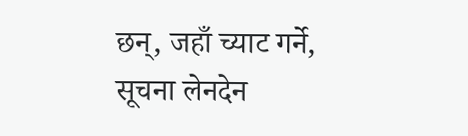छन्, जहाँ च्याट गर्ने, सूचना लेनदेन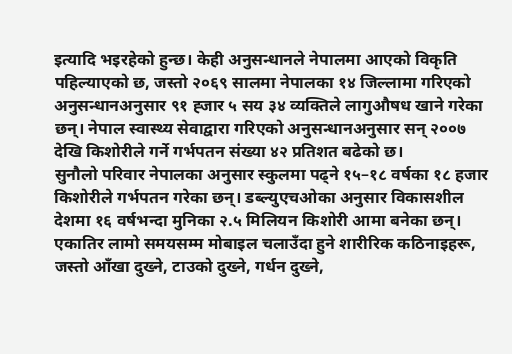इत्यादि भइरहेको हुन्छ। केही अनुसन्धानले नेपालमा आएको विकृति पहिल्याएको छ, जस्तो २०६९ सालमा नेपालका १४ जिल्लामा गरिएको अनुसन्धानअनुसार ९१ ह्जार ५ सय ३४ व्यक्तिले लागुऔषध खाने गरेका छन्। नेपाल स्वास्थ्य सेवाद्वारा गरिएको अनुसन्धानअनुसार सन् २००७ देखि किशोरीले गर्ने गर्भपतन संख्या ४२ प्रतिशत बढेको छ।
सुनौलो परिवार नेपालका अनुसार स्कुलमा पढ्ने १५–१८ वर्षका १८ हजार किशोरीले गर्भपतन गरेका छन्। डब्ल्युएचओका अनुसार विकासशील देशमा १६ वर्षभन्दा मुनिका २.५ मिलियन किशोरी आमा बनेका छन्। एकातिर लामो समयसम्म मोबाइल चलाउँदा हुने शारीरिक कठिनाइहरू, जस्तो आँखा दुख्ने, टाउको दुख्ने, गर्धन दुख्ने,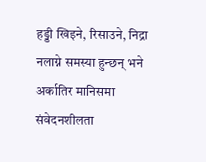हड्डी खिइने, रिसाउने, निद्रा नलाग्ने समस्या हुन्छन् भने अर्कातिर मानिसमा संवेदनशीलता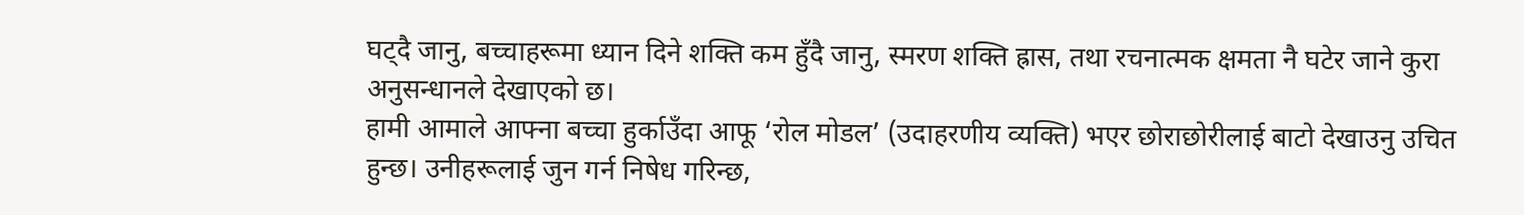घट्दै जानु, बच्चाहरूमा ध्यान दिने शक्ति कम हुँदै जानु, स्मरण शक्ति ह्रास, तथा रचनात्मक क्षमता नै घटेर जाने कुरा अनुसन्धानले देखाएको छ।
हामी आमाले आफ्ना बच्चा हुर्काउँदा आफू ‘रोल मोडल’ (उदाहरणीय व्यक्ति) भएर छोराछोरीलाई बाटो देखाउनु उचित हुन्छ। उनीहरूलाई जुन गर्न निषेध गरिन्छ,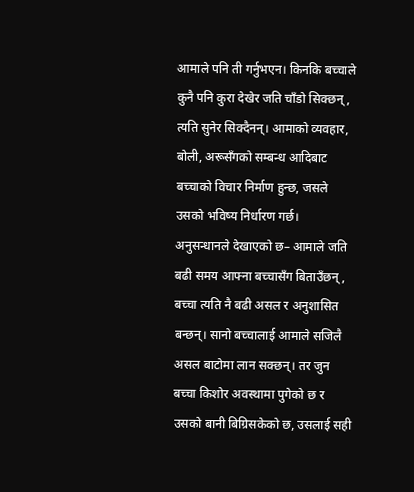आमाले पनि ती गर्नुभएन। किनकि बच्चाले कुनै पनि कुरा देखेर जति चाँडो सिक्छन्, त्यति सुनेर सिक्दैनन्। आमाको व्यवहार, बोली, अरूसँगको सम्बन्ध आदिबाट बच्चाको विचार निर्माण हुन्छ, जसले उसको भविष्य निर्धारण गर्छ।
अनुसन्धानले देखाएको छ– आमाले जति बढी समय आफ्ना बच्चासँग बिताउँछन्, बच्चा त्यति नै बढी असल र अनुशासित बन्छन्। सानो बच्चालाई आमाले सजिलै असल बाटोमा लान सक्छन्। तर जुन बच्चा किशोर अवस्थामा पुगेको छ र उसको बानी बिग्रिसकेको छ, उसलाई सही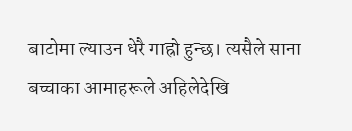बाटोमा ल्याउन धेरै गाह्रो हुन्छ। त्यसैले साना बच्चाका आमाहरूले अहिलेदेखि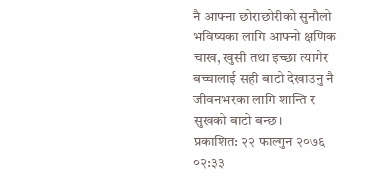नै आफ्ना छोराछोरीको सुनौलो भविष्यका लागि आफ्नो क्षणिक चाख, खुसी तथा इच्छा त्यागेर बच्चालाई सही बाटो देखाउनु नै जीवनभरका लागि शान्ति र सुखको बाटो बन्छ।
प्रकाशित: २२ फाल्गुन २०७६ ०२:३३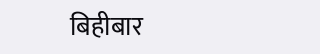बिहीबार